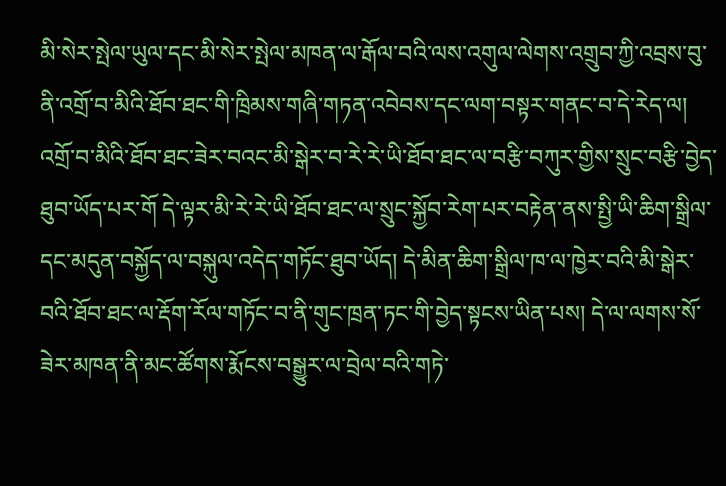མི་སེར་སྤེལ་ཡུལ་དང་མི་སེར་སྤེལ་མཁན་ལ་རྒོལ་བའི་ལས་འགུལ་ལེགས་འགྲུབ་ཀྱི་འབྲས་བུ་ནི་འགྲོ་བ་མིའི་ཐོབ་ཐང་གི་ཁྲིམས་གཞི་གཏན་འབེབས་དང་ལག་བསྟར་གནང་བ་དེ་རེད་ལ། འགྲོ་བ་མིའི་ཐོབ་ཐང་ཟེར་བའང་མི་སྒེར་བ་རེ་རེ་ཡི་ཐོབ་ཐང་ལ་བརྩི་བཀུར་གྱིས་སྲུང་བརྩི་བྱེད་ཐུབ་ཡོད་པར་གོ དེ་ལྟར་མི་རེ་རེ་ཡི་ཐོབ་ཐང་ལ་སྲུང་སྐྱོབ་རེག་པར་བརྟེན་ནས་སྤྱི་ཡི་ཆིག་སྒྲིལ་དང་མདུན་བསྐྱོད་ལ་བསྐུལ་འདེད་གཏོང་ཐུབ་ཡོད། དེ་མིན་ཆིག་སྒྲིལ་ཁ་ལ་ཁྱེར་བའི་མི་སྒེར་བའི་ཐོབ་ཐང་ལ་རྡོག་རོལ་གཏོང་བ་ནི་གུང་ཁྲན་ཏང་གི་བྱེད་སྟངས་ཡིན་པས། དེ་ལ་ལགས་སོ་ཟེར་མཁན་ནི་མང་ཚོགས་རྨོངས་བསྒྱུར་ལ་བྲེལ་བའི་གཏེ་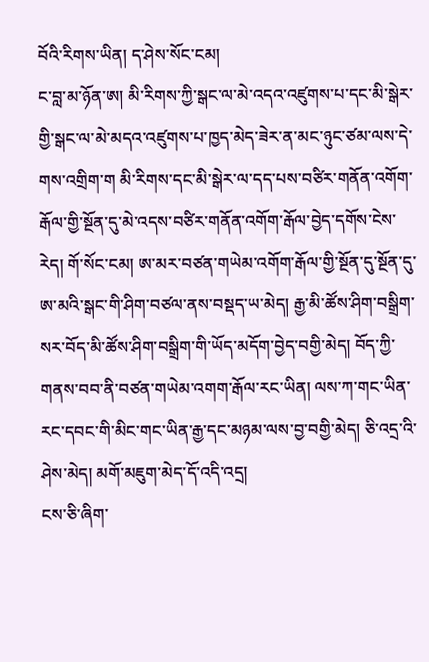བོའི་རིགས་ཡིན། ད་ཤེས་སོང་ངམ།
ང་བླ་མ་ཉོན་ཨ། མི་རིགས་ཀྱི་སྒང་ལ་མེ་འདའ་འཛུགས་པ་དང་མི་སྒེར་གྱི་སྒང་ལ་མེ་མདའ་འཛུགས་པ་ཁྱད་མེད་ཟེར་ན་མང་ཉུང་ཙམ་ལས་དེ་གས་འགྲིག་ག མི་རིགས་དང་མི་སྒེར་ལ་དད་པས་བཙིར་གནོན་འགོག་རྒོལ་གྱི་སྔོན་དུ་མེ་འདས་བཙིར་གནོན་འགོག་རྒོལ་བྱེད་དགོས་ངེས་རེད། གོ་སོང་ངམ། ཨ་མར་བཙན་གཡེམ་འགོག་རྒོལ་གྱི་སྔོན་དུ་སྔོན་དུ་ཨ་མའི་སྒང་གི་ཤིག་བཙལ་ནས་བསྡད་ཡ་མེད། རྒྱ་མི་ཚོས་ཤིག་བསྒྲིག་སར་བོད་མི་ཚོས་ཤིག་བསྒྲིག་གི་ཡོད་མདོག་བྱེད་བགྱི་མེད། བོད་ཀྱི་གནས་བབ་ནི་བཙན་གཡེམ་འགག་རྒོལ་རང་ཡིན། ལས་ཀ་གང་ཡིན་རང་དབང་གི་མིང་གང་ཡིན་རྒྱ་དང་མཉམ་ལས་བྱ་བགྱི་མེད། ཅི་འདྲ་འི་ཤེས་མེད། མགོ་མཇུག་མེད་དོ་འདི་འདྲ།
ངས་ཅི་ཞིག་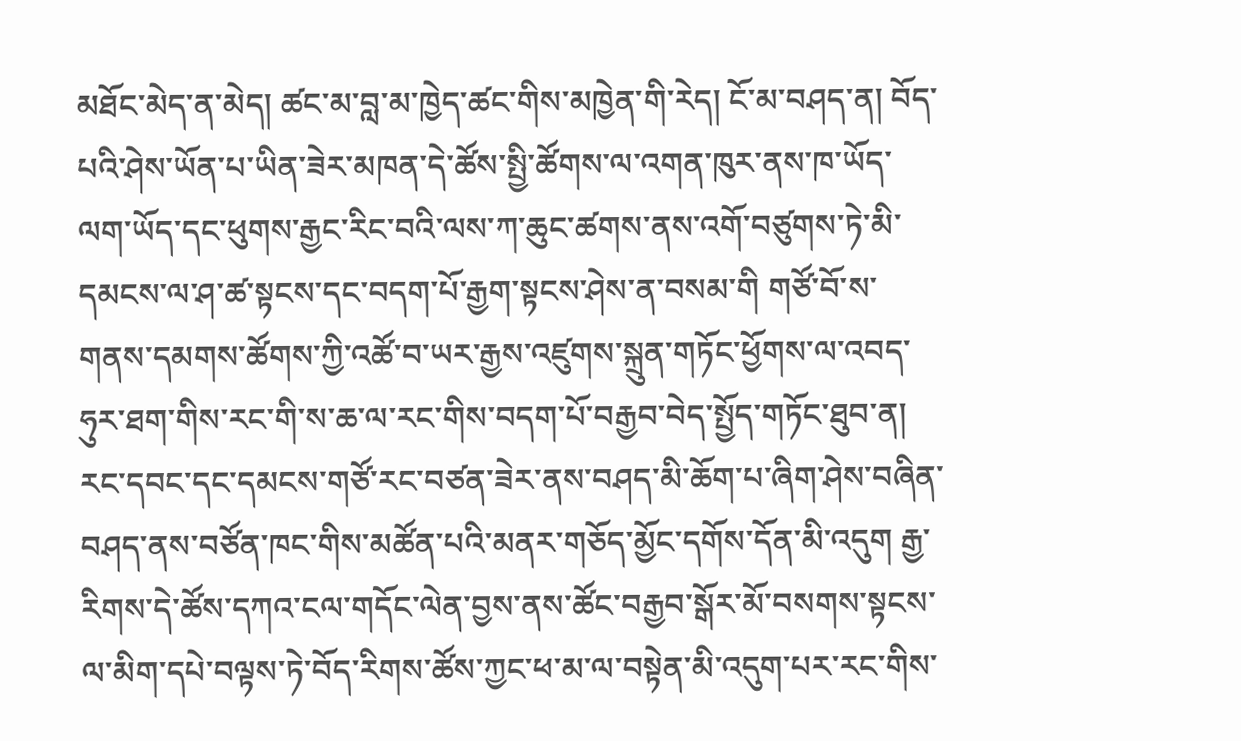མཐོང་མེད་ན་མེད། ཚང་མ་བླ་མ་ཁྱེད་ཚང་གིས་མཁྱེན་གི་རེད། ངོ་མ་བཤད་ན། བོད་པའི་ཤེས་ཡོན་པ་ཡིན་ཟེར་མཁན་དེ་ཚོས་སྤྱི་ཚོགས་ལ་འགན་ཁུར་ནས་ཁ་ཡོད་ལག་ཡོད་དང་ཕུགས་རྒྱང་རིང་བའི་ལས་ཀ་ཆུང་ཚགས་ནས་འགོ་བཙུགས་ཏེ་མི་དམངས་ལ་ཤ་ཚ་སྟངས་དང་བདག་པོ་རྒྱག་སྟངས་ཤེས་ན་བསམ་གི གཙོ་བོ་ས་གནས་དམགས་ཚོགས་ཀྱི་འཚོ་བ་ཡར་རྒྱས་འཛུགས་སྐྲུན་གཏོང་ཕྱོགས་ལ་འབད་ཧུར་ཐག་གིས་རང་གི་ས་ཆ་ལ་རང་གིས་བདག་པོ་བརྒྱབ་བེད་སྤྱོད་གཏོང་ཐུབ་ན། རང་དབང་དང་དམངས་གཙོ་རང་བཙན་ཟེར་ནས་བཤད་མི་ཆོག་པ་ཞིག་ཤེས་བཞིན་བཤད་ནས་བཙོན་ཁང་གིས་མཚོན་པའི་མནར་གཅོད་མྱོང་དགོས་དོན་མི་འདུག རྒྱ་རིགས་དེ་ཚོས་དཀའ་ངལ་གདོང་ལེན་བྱས་ནས་ཚོང་བརྒྱབ་སྒོར་མོ་བསགས་སྟངས་ལ་མིག་དཔེ་བལྟས་ཏེ་བོད་རིགས་ཚོས་ཀྱང་ཕ་མ་ལ་བསྟེན་མི་འདུག་པར་རང་གིས་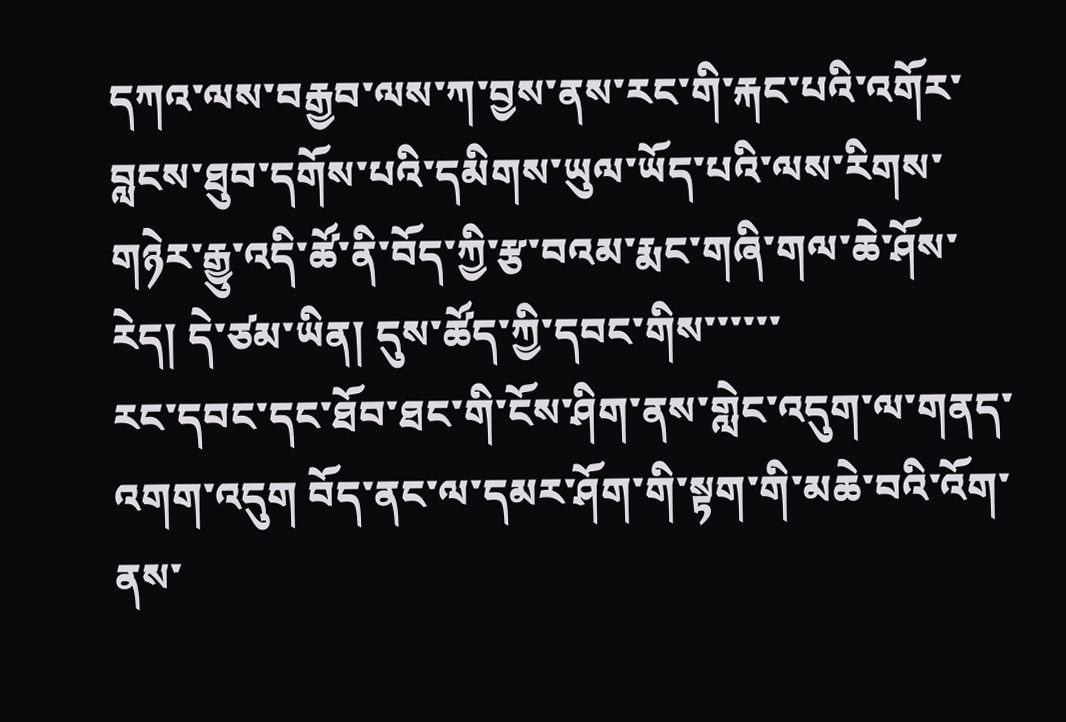དཀའ་ལས་བརྒྱབ་ལས་ཀ་བྱས་ནས་རང་གི་རྐང་པའི་འགོར་བླངས་ཐུབ་དགོས་པའི་དམིགས་ཡུལ་ཡོད་པའི་ལས་རིགས་གཉེར་རྒྱུ་འདི་ཚོ་ནི་བོད་ཀྱི་རྩ་བའམ་རྨང་གཞི་གལ་ཆེ་ཤོས་རེད། དེ་ཙམ་ཡིན། དུས་ཚོད་ཀྱི་དབང་གིས་་་་་་
རང་དབང་དང་ཐོབ་ཐང་གི་ངོས་ཤིག་ནས་གླེང་འདུག་ལ་གནད་འགག་འདུག བོད་ནང་ལ་དམར་ཤོག་གི་སྟག་གི་མཆེ་བའི་འོག་ནས་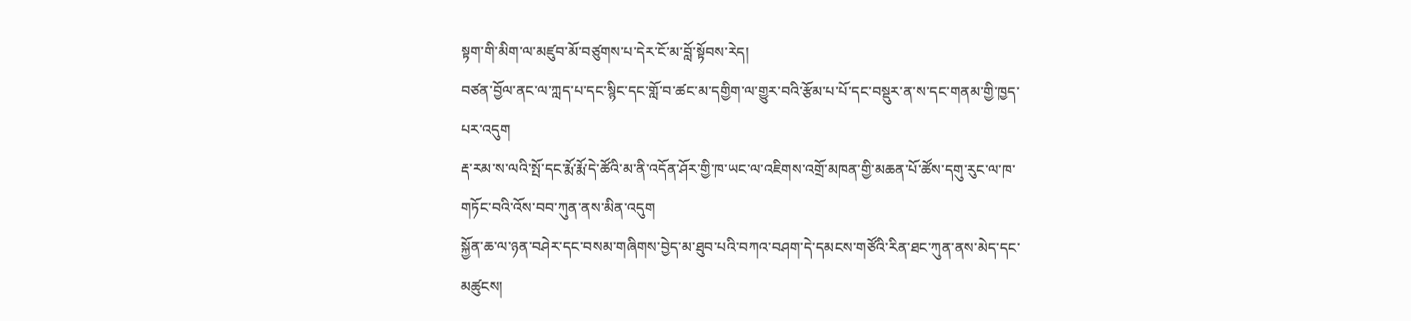སྟག་གི་མིག་ལ་མཛུབ་མོ་བཙུགས་པ་དེར་ངོ་མ་བློ་སྟོབས་རེད།
བཙན་བྱོལ་ནང་ལ་ཀླད་པ་དང་སྙིང་དང་གློ་བ་ཚང་མ་དགྱིག་ལ་གྱུར་བའི་རྩོམ་པ་པོ་དང་བསྡུར་ན་ས་དང་གནམ་གྱི་ཁྱད་པར་འདུག
རྡ་རམ་ས་ལའི་སྤོ་དང་རྨོ་རྨོ་དེ་ཚོའི་མ་ནི་འདོན་ཤོར་གྱི་ཁ་ཡང་ལ་འཇིགས་འགྲོ་མཁན་གྱི་མཆན་པོ་ཚོས་དགུ་རུང་ལ་ཁ་གཏོང་བའི་འོས་བབ་ཀུན་ནས་མིན་འདུག
སྐྱོན་ཆ་ལ་ཉན་བཤེར་དང་བསམ་གཞིགས་བྱེད་མ་ཐུབ་པའི་བཀའ་བཤག་དེ་དམངས་གཙོའི་རིན་ཐང་ཀུན་ནས་མེད་དང་མཚུངས།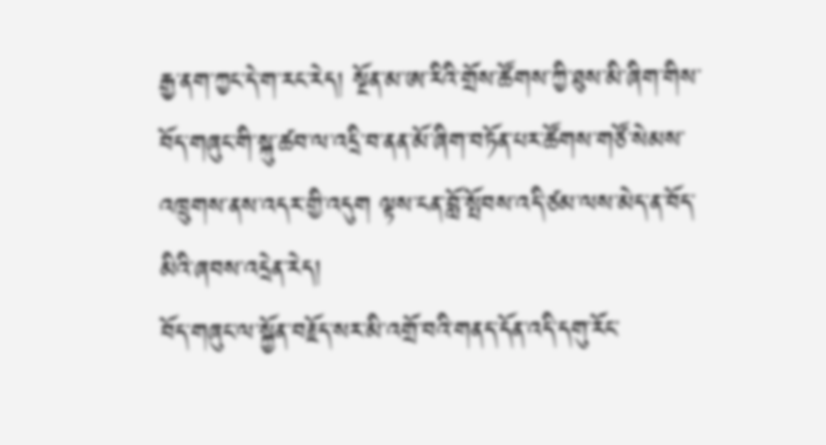རྒྱ་ནག་ཀྱང་དེ་ག་རང་རེད། སྔོན་མ་ཨ་རིའི་གྲོས་ཚོགས་ཀྱི་ཐུས་མི་ཞིག་གིས་བོད་གཞུང་གི་སྐུ་ཚབ་ལ་འདྲི་བ་ནན་མོ་ཞིག་བཏོན་པར་ཚོགས་གཙོ་སེམས་འཁྲུགས་ནས་འདར་གྱི་འདུག ལྟས་ངན་བློ་སྤོབས་འདི་ཙམ་ལས་མེད་ན་བོད་མིའི་ཞབས་འདྲེན་རེད།
བོད་གཞུང་ལ་སྐྱོན་བརྗོད་སར་མི་འགྲོ་བའི་གནད་དོན་འདི་དགུ་རོང་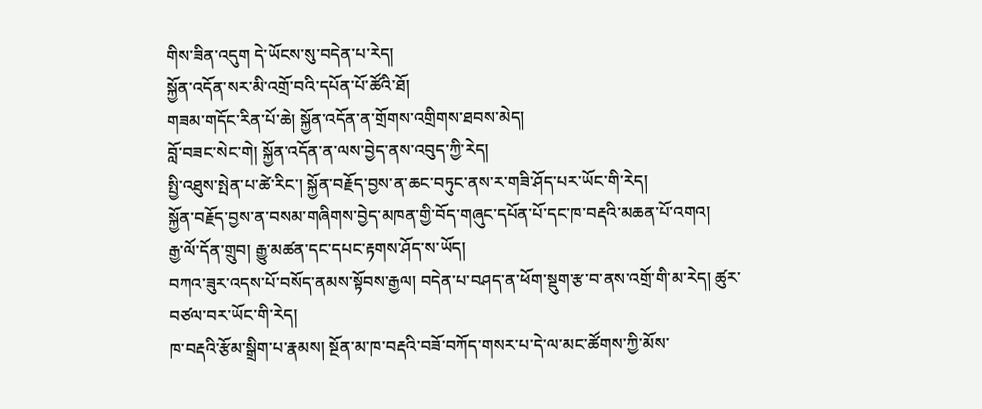གིས་ཟིན་འདུག དེ་ཡོངས་སུ་བདེན་པ་རེད།
སྐྱོན་འདོན་སར་མི་འགྲོ་བའི་དཔོན་པོ་ཚོའི་ཐོ།
གཟམ་གདོང་རིན་པོ་ཆེ། སྐྱོན་འདོན་ན་གྲོགས་འགྲིགས་ཐབས་མེད།
བློ་བཟང་སེང་གེ། སྐྱོན་འདོན་ན་ལས་བྱེད་ནས་འབུད་ཀྱི་རེད།
སྤྱི་འཐུས་སྤེན་པ་ཚེ་རིང་། སྐྱོན་བརྗོད་བྱས་ན་ཆང་བཏུང་ནས་ར་གཟི་ཤོད་པར་ཡོང་གི་རེད།
སྐྱོན་བརྗོད་བྱས་ན་བསམ་གཞིགས་བྱེད་མཁན་གྱི་བོད་གཞུང་དཔོན་པོ་དང་ཁ་བརྡའི་མཆན་པོ་འགའ།
རྒྱ་ལོ་དོན་གྲུབ། རྒྱུ་མཚན་དང་དཔང་རྟགས་ཤོད་ས་ཡོད།
བཀའ་ཟུར་འདས་པོ་བསོད་ནམས་སྟོབས་རྒྱལ། བདེན་པ་བཤད་ན་ཕོག་སྡུག་རྩ་བ་ནས་འགྲོ་གི་མ་རེད། ཚུར་བཙལ་བར་ཡོང་གི་རེད།
ཁ་བརྡའི་རྩོམ་སྒྲིག་པ་རྣམས། སྔོན་མ་ཁ་བརྡའི་བཟོ་བཀོད་གསར་པ་དེ་ལ་མང་ཚོགས་ཀྱི་མོས་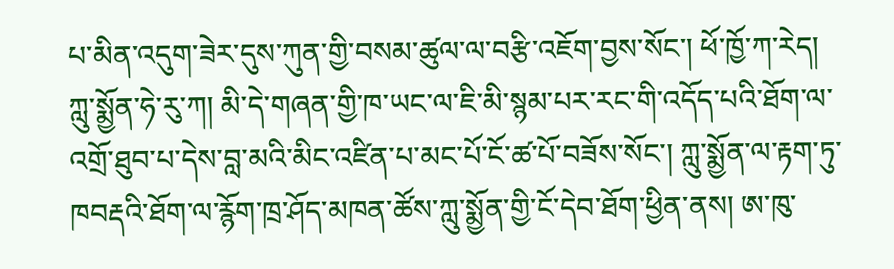པ་མིན་འདུག་ཟེར་དུས་ཀུན་གྱི་བསམ་ཚུལ་ལ་བརྩི་འཇོག་བྱས་སོང་། ཕོ་ཁྱོ་ཀ་རེད།
ཀླུ་སྨྱོན་ཧེ་རུ་ཀ། མི་དེ་གཞན་གྱི་ཁ་ཡང་ལ་ཇི་མི་སྙམ་པར་རང་གི་འདོད་པའི་ཐོག་ལ་འགྲོ་ཐུབ་པ་དེས་བླ་མའི་མིང་འཛིན་པ་མང་པོ་ངོ་ཚ་པོ་བཟོས་སོང་། ཀླུ་སྨྱོན་ལ་རྟག་ཏུ་ཁབརྡའི་ཐོག་ལ་རྙོག་ཁྲ་ཤོད་མཁན་ཚོས་ཀླུ་སྨྱོན་གྱི་ངོ་དེབ་ཐོག་ཕྱིན་ནས། ཨ་ཁུ་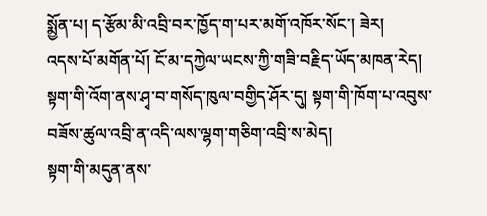སྨྱོན་པ། ད་རྩོམ་མི་འབྲི་བར་ཁྱོད་ག་པར་མགོ་འཁོར་སོང་། ཟེར།
འདས་པོ་མགོན་པོ། ངོ་མ་དཀྱེལ་ཡངས་ཀྱི་གཟི་བརྗིད་ཡོད་མཁན་རེད།
སྟག་གི་འོག་ནས་ཤྭ་བ་གསོད་ཁུལ་བགྱིད་ཤོར་དུ། སྟག་གི་ཁོག་པ་འབུས་བཟོས་ཚུལ་འབྲི་ན་འདི་ལས་ལྷག་གཅིག་འབྲི་ས་མེད།
སྟག་གི་མདུན་ནས་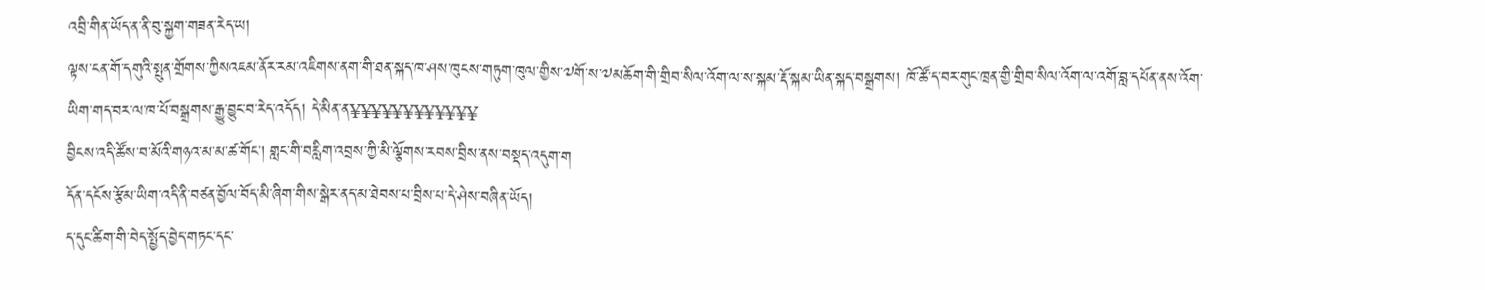འབྲི་གིན་ཡོད་ན་ནི་བུ་སྐྱག་གཟན་རེད་ཡ།
ལྟས་ངན་གོ་དགུའི་སྤུན་གྲོགས་ཀྱིསའཇམ་ནོར་རམ་འཇིགས་ནག་གི་ཐན་སྐད་ཁ་ཤས་ཁུངས་གཏུག་ཁུལ་གྱིས་༧གོ་ས་༧མཆོག་གི་གྲིབ་སིལ་འོག་ལ་ས་སྐམ་རྡོ་སྐམ་ཡིན་སྐད་བསྒྲགས། ཁོ་ཚོ་ད་བར་གུང་ཁྲན་གྱི་གྲིབ་སིལ་འོག་ལ་འགོ་བླ་དཔོན་ནས་འོག་ཡིག་གད་བར་ལ་ཁ་པོ་བསྒྲགས་རྒྱུ་བྱུང་བ་རེད་འདོད། དེ་མིན་ན¥¥¥¥¥¥¥¥¥¥¥¥
བྱིངས་འདི་ཚོས་བ་མོའི་གཉའ་མ་མ་ཚ་གོང་། གླང་གི་བརླིག་འབྲས་ཀྱི་མི་ལྕོགས་རབས་བྲིས་ནས་བསྡད་འདུག་ག
དོན་དངོས་རྩོམ་ཡིག་འདི་ནི་བཙན་བྱོལ་བོད་མི་ཞིག་གིས་སྒེར་ནད་མ་ཐེབས་པ་བྲིས་པ་དེ་ཤེས་བཞིན་ཡོད།
ད་དུང་ཚིག་གི་བེད་སྤྱོད་བྱེད་གཏང་དང་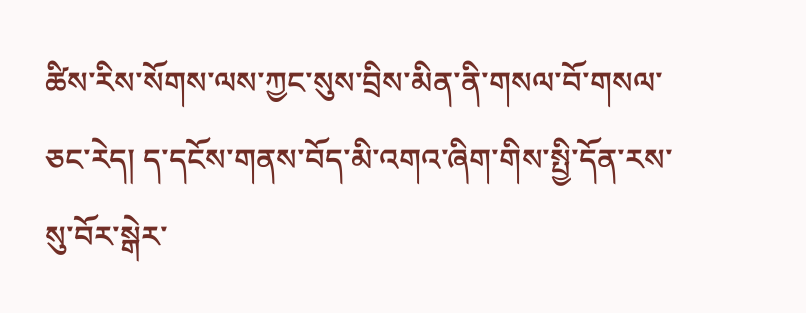ཚིས་རིས་སོགས་ལས་ཀྱང་སུས་བྲིས་མིན་ནི་གསལ་བོ་གསལ་ཅང་རེད། ད་དངོས་གནས་བོད་མི་འགའ་ཞིག་གིས་སྤྱི་དོན་རས་སུ་བོར་སྒེར་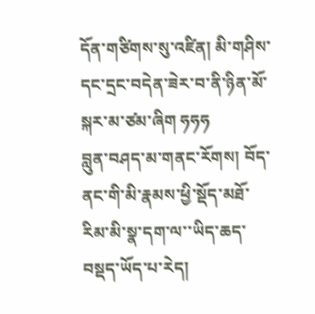དོན་གཙིགས་སུ་འཛིན། མི་གཤིས་དང་དྲང་བདེན་ཟེར་བ་ནི་ཉིན་མོ་སྐར་མ་ཙམ་ཞིག ཧཧཧ
བླུན་བཤད་མ་གནང་རོགས། བོད་ནང་གི་མི་རྣམས་ཕྱི་སྡོད་མཐོ་རིམ་མི་སྣ་དག་ལ་་ཡིད་ཆད་བསྡད་ཡོད་པ་རེད།